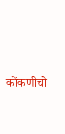कोंकणीचो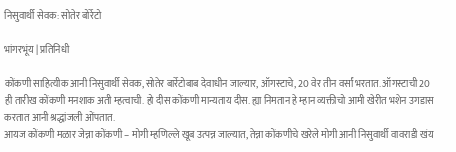निसुवार्थी सेवक: सोतेर बोर्रेटो

भांगरभूंय | प्रतिनिधी

कोंकणी साहित्यीक आनी निसुवार्थी सेवक, सोतेर बार्रेटोबाब देवाधीन जाल्यार, ऑगस्टाचे, 20 वेर तीन वर्सां भरतात. ऑगस्टाची 20 ही तारीख कोंकणी मनशाक अती म्हत्वाची. हो दीस कोंकणी मान्यताय दीस. ह्या निमतान हे म्हान व्यक्तीचो आमी खेरीत भशेन उगडास करतात आनी श्रद्धांजली ओंपतात.
आयज कोंकणी मळार जेन्ना कोंकणी – मोगी म्हणिल्ले खूब उत्पन्न जाल्यात, तेन्ना कोंकणीचे खरेले मोगी आनी निसुवार्थी वावराडी खंय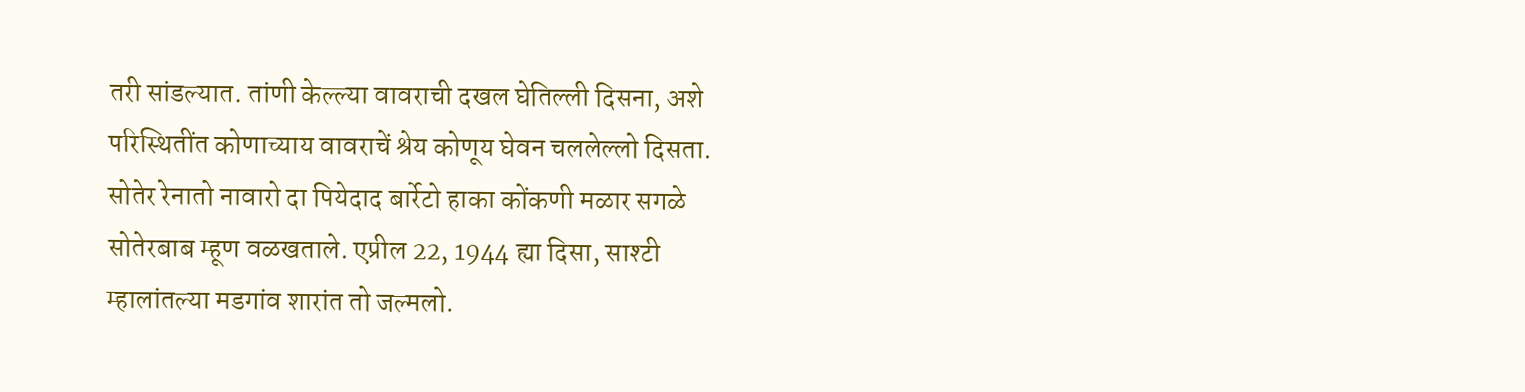तरी सांडल्यात. तांणी केल्ल्या वावराची दखल घेतिल्ली दिसना, अशे परिस्थितींत कोणाच्याय वावराचें श्रेय कोणूय घेवन चललेल्लो दिसता.
सोतेर रेनातो नावारो दा पियेदाद बार्रेटो हाका कोंकणी मळार सगळे सोतेरबाब म्हूण वळखताले. एप्रील 22, 1944 ह्या दिसा, साश्टी म्हालांतल्या मडगांव शारांत तो जल्मलो.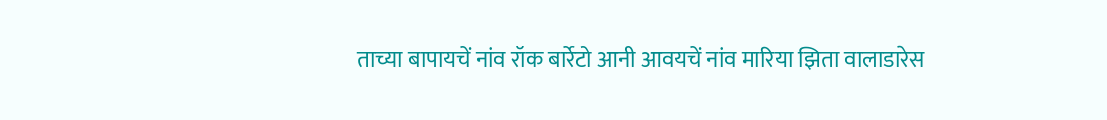ताच्या बापायचें नांव रॉक बार्रेटो आनी आवयचें नांव मारिया झिता वालाडारेस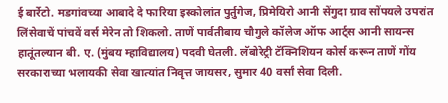ई बार्रेटो. मडगांवच्या आबादे दे फारिया इस्कोलांत पुर्तुगेज, प्रिमेयिरो आनी सेंगुदा ग्राव सोंपयले उपरांत लिंसेवाचें पांचवें वर्स मेरेन तो शिकलो. ताणें पार्वतीबाय चौगुले कॉलेज ऑफ आर्ट्स आनी सायन्स हातूंतल्यान बी. ए. (मुंबय म्हाविद्यालय) पदवी घेतली. लॅबोरेट्री टॅक्निशियन कोर्स करून ताणें गोंय सरकाराच्या भलायकी सेवा खात्यांत निवृत्त जायसर, सुमार 40 वर्सां सेवा दिली.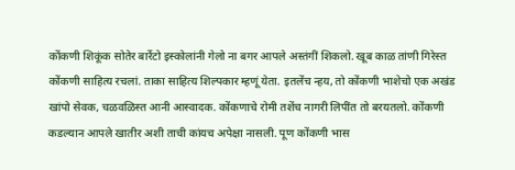कोंकणी शिकूंक सोतेर बार्रेटो इस्कोलांनी गेलो ना बगर आपले अस्तंगीं शिकलो. खूब काळ तांणी गिरेस्त कोंकणी साहित्य रचलां. ताका साहित्य शिल्पकार म्हणूं येता. इतलेंच न्हय, तो कोंकणी भाशेचो एक अखंड खांपो सेवक, चळवळिस्त आनी आस्वादक. कोंकणाचे रोमी तशेंच नागरी लिपींत तो बरयतलो. कोंकणी कडल्यान आपले खातीर अशी ताची कांयच अपेक्षा नासली. पूण कोंकणी भास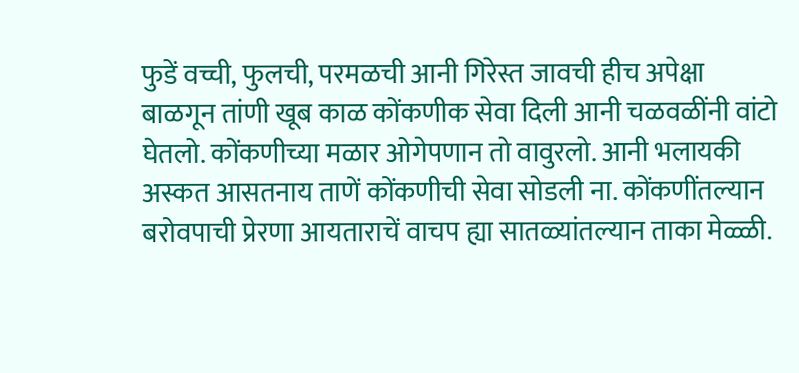फुडें वच्ची, फुलची, परमळची आनी गिरेस्त जावची हीच अपेक्षा बाळगून तांणी खूब काळ कोंकणीक सेवा दिली आनी चळवळींनी वांटो घेतलो. कोंकणीच्या मळार ओगेपणान तो वावुरलो. आनी भलायकी अस्कत आसतनाय ताणें कोंकणीची सेवा सोडली ना. कोंकणींतल्यान बरोवपाची प्रेरणा आयताराचें वाचप ह्या सातळ्यांतल्यान ताका मेळ्ळी.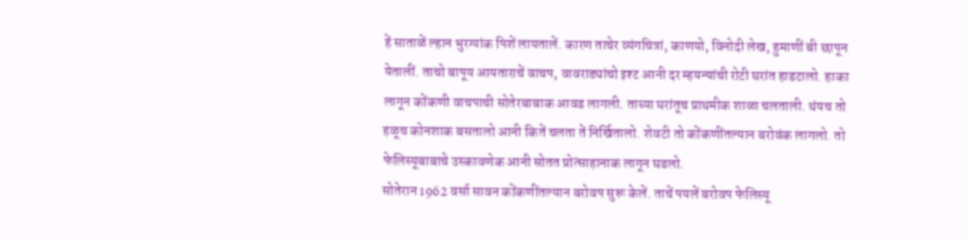हें साताळें ल्हान भुरग्यांक पिशें लायतालें. कारण ताचेर व्यंगचित्रां, काणयो, विनोदी लेख, हुमाणीं बी छापून येतालीं. ताचो बापूय आयताराचें वाचप, वावराड्यांचो इश्ट आनी दर म्हयन्यांची रोटी घरांत हाडटालो. हाका लागून कोंकणी वाचपाची सोतेरबाबाक आवड लागली. ताच्या घरांतूच प्राथमीक शाळा चलताली. थंयच तो हळूच कोनशाक बसतालो आनी कितें चलता तें निर्खितालो. शेवटी तो कोंकणींतल्यान बरोवंक लागलो. तो फेलिस्यूबाबाचे उस्कावणेक आनी सोतत प्रोत्साहानाक लागून घडलो.
सोतेरान 1962 वर्सा सावन कोंकणींतल्यान बरोवप सुरू केलें. ताचें पयलें बरोवप फेलिस्यू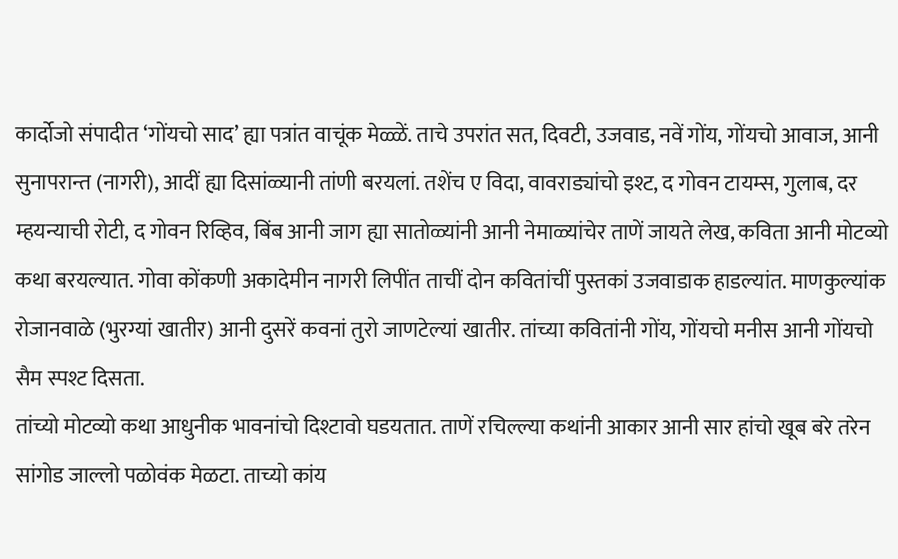कार्दोजो संपादीत ‘गोंयचो साद’ ह्या पत्रांत वाचूंक मेळ्ळें. ताचे उपरांत सत, दिवटी, उजवाड, नवें गोंय, गोंयचो आवाज, आनी सुनापरान्त (नागरी), आदीं ह्या दिसांळ्यानी तांणी बरयलां. तशेंच ए विदा, वावराड्यांचो इश्ट, द गोवन टायम्स, गुलाब, दर म्हयन्याची रोटी, द गोवन रिव्हिव, बिंब आनी जाग ह्या सातोळ्यांनी आनी नेमाळ्यांचेर ताणें जायते लेख, कविता आनी मोटव्यो कथा बरयल्यात. गोवा कोंकणी अकादेमीन नागरी लिपींत ताचीं दोन कवितांचीं पुस्तकां उजवाडाक हाडल्यांत. माणकुल्यांक रोजानवाळे (भुरग्यां खातीर) आनी दुसरें कवनां तुरो जाणटेल्यां खातीर. तांच्या कवितांनी गोंय, गोंयचो मनीस आनी गोंयचो सैम स्पश्ट दिसता.
तांच्यो मोटव्यो कथा आधुनीक भावनांचो दिश्टावो घडयतात. ताणें रचिल्ल्या कथांनी आकार आनी सार हांचो खूब बरे तरेन सांगोड जाल्लो पळोवंक मेळटा. ताच्यो कांय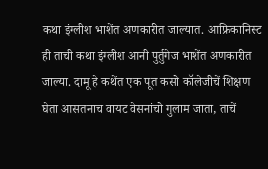कथा इंग्लीश भाशेंत अणकारीत जाल्यात. आफ्रिकानिस्ट ही ताची कथा इंग्लीश आनी पुर्तुगेज भाशेंत अणकारीत जाल्या. दामू हे कथेंत एक पूत कसो कॉलेजीचें शिक्षण घेता आसतनाच वायट वेसनांचो गुलाम जाता, ताचें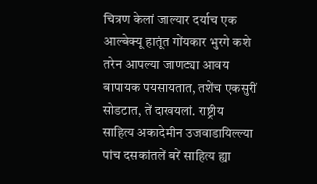चित्रण केलां जाल्यार दर्याच एक आल्बेक्यू हातूंत गोंयकार भुरगे कशे तरेन आपल्या जाणट्या आवय बापायक पयसायतात, तशेंच एकसुरीं सोडटात, तें दाखयलां. राष्ट्रीय साहित्य अकादेमीन उजवाडायिल्ल्या पांच दसकांतलें बरें साहित्य ह्या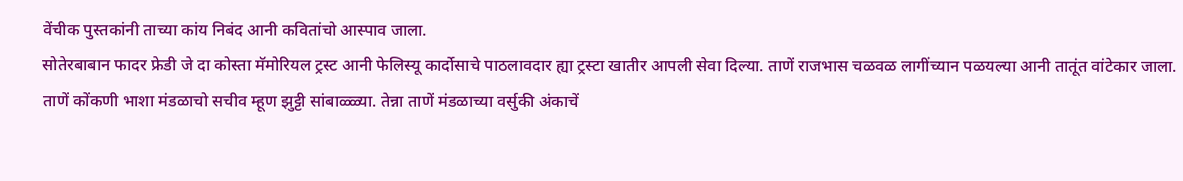वेंचीक पुस्तकांनी ताच्या कांय निबंद आनी कवितांचो आस्पाव जाला.
सोतेरबाबान फादर फ्रेडी जे दा कोस्ता मॅमोरियल ट्रस्ट आनी फेलिस्यू कार्दोसाचे पाठलावदार ह्या ट्रस्टा खातीर आपली सेवा दिल्या. ताणें राजभास चळवळ लागींच्यान पळयल्या आनी तातूंत वांटेकार जाला. ताणें कोंकणी भाशा मंडळाचो सचीव म्हूण झुट्टी सांबाळ्ळ्या. तेन्ना ताणें मंडळाच्या वर्सुकी अंकाचें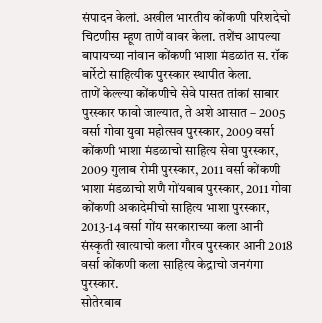संपादन केलां. अखील भारतीय कोंकणी परिशदेचो चिटणीस म्हूण ताणें वावर केला. तशेंच आपल्या बापायच्या नांवान कोंकणी भाशा मंडळांत स. रॉक बार्रेटो साहित्यीक पुरस्कार स्थापीत केला.
ताणें केल्ल्या कोंकणीचे सेवे पासत तांकां साबार पुरस्कार फावो जाल्यात, ते अशे आसात – 2005 वर्सा गोवा युवा महोत्सव पुरस्कार, 2009 वर्सा कोंकणी भाशा मंडळाचो साहित्य सेवा पुरस्कार, 2009 गुलाब रोमी पुरस्कार, 2011 वर्सा कोंकणी भाशा मंडळाचो शणै गोंयबाब पुरस्कार, 2011 गोवा कोंकणी अकादेमीचो साहित्य भाशा पुरस्कार, 2013-14 वर्सा गोंय सरकाराच्या कला आनी संस्कृती खात्याचो कला गौरव पुरस्कार आनी 2018 वर्सा कोंकणी कला साहित्य केद्राचो जनगंगा पुरस्कार.
सोतेरबाब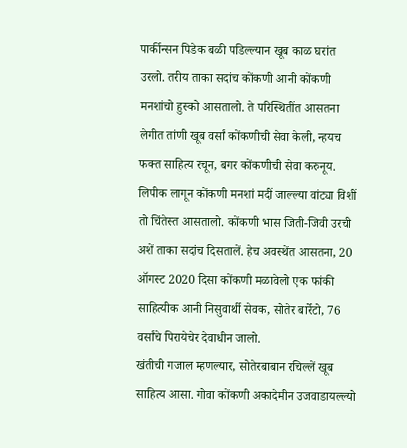पार्कीन्सन पिडेक बळी पडिल्ल्यान खूब काळ घरांत उरलो. तरीय ताका सदांच कोंकणी आनी कोंकणी मनशांचो हुस्को आसतालो. ते परिस्थितींत आसतना लेगीत तांणी खूब वर्सां कोंकणीची सेवा केली, न्हयच फक्त साहित्य रचून, बगर कोंकणीची सेवा करुनूय. लिपीक लागून कोंकणी मनशां मदीं जाल्ल्या वांट्या विशीं तो चिंतेस्त आसतालो. कोंकणी भास जिती-जिवी उरची अशें ताका सदांच दिसतालें. हेच अवस्थेंत आसतना, 20 ऑगस्ट 2020 दिसा कोंकणी मळावेलो एक फांकी साहित्यीक आनी निसुवार्थी सेवक, सोतेर बार्रेटो, 76 वर्सांचे पिरायेचेर देवाधीन जालो.
खंतीची गजाल म्हणल्यार, सोतेरबाबान रचिल्लें खूब साहित्य आसा. गोवा कोंकणी अकादेमीन उजवाडायल्ल्यो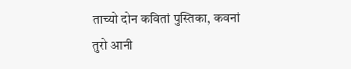ताच्यो दोन कवितां पुस्तिका, कवनां तुरो आनी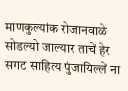माणकुल्यांक रोजानवाळे सोडल्यो जाल्यार ताचें हेर सगट साहित्य पुंजायिल्लें ना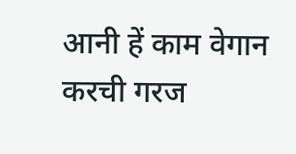आनी हें काम वेगान करची गरज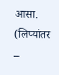आसा.
(लिप्यांतर –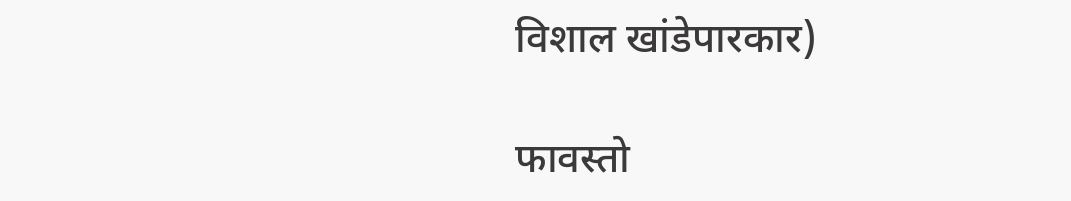विशाल खांडेपारकार)

फावस्तो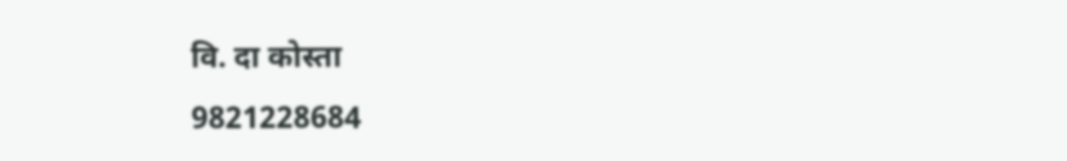वि. दा कोस्ता
9821228684